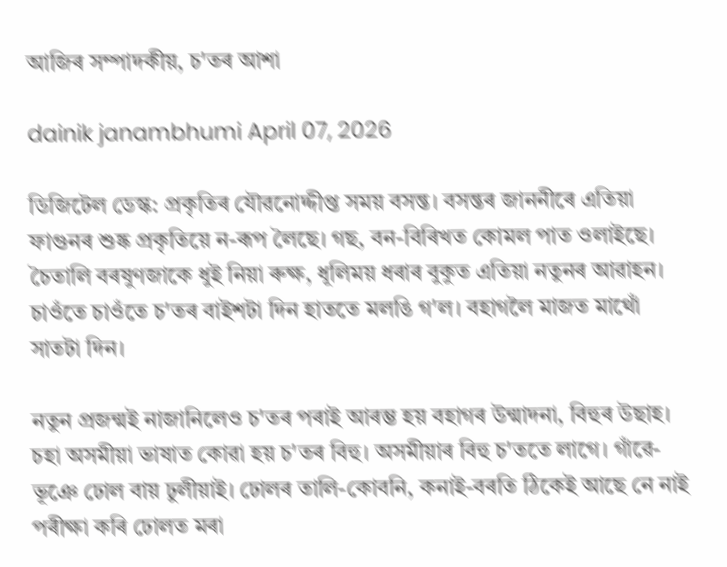আজিৰ সম্পাদকীয়, চ'তৰ আশা

dainik janambhumi April 07, 2026

ডিজিটেল ডেস্ক: প্রকৃতিৰ যৌৱনোদ্দীপ্ত সময় বসন্ত। বসন্তৰ জাননীৰে এতিয়া ফাগুনৰ শুষ্ক প্রকৃতিয়ে ন-ৰূপ লৈছে। গছ, বন-বিৰিখত কোমল পাত ওলাইছে। চৈতালি বৰষুণজাকে ধুই নিয়া ৰুক্ষ, ধূলিময় ধৰাৰ বুকুত এতিয়া নতুনৰ আৱাহন। চাওঁতে চাওঁতে চ'তৰ বাইশটা দিন হাততে মলঙি গ'ল। বহাগলৈ মাজত মাথোঁ সাতটা দিন।

নতুন প্রজন্মই নাজানিলেও চ'তৰ পৰাই আৰম্ভ হয় বহাগৰ উন্মাদনা, বিহুৰ উছাহ। চহা অসমীয়া ভাষাত কোৱা হয় চ'তৰ বিহু। অসমীয়াৰ বিহু চ'ততে লাগে। গাঁৱে-ভূঞে ঢোল বায় ঢুলীয়াই। ঢোলৰ তালি-কোবনি, কনাই-বৰতি ঠিকেই আছে নে নাই পৰীক্ষা কৰি ঢোলত মৰা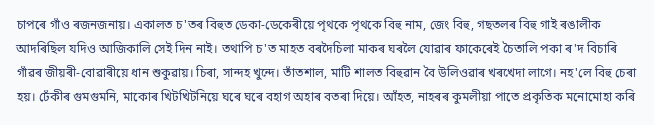চাপৰে গাঁও ৰজনজনায়। একালত চ'তৰ বিহুত ডেকা-ডেকেৰীয়ে পৃথকে পৃথকে বিহু নাম, জেং বিহু, গছতলৰ বিহু গাই ৰঙালীক আদৰিছিল যদিও আজিকালি সেই দিন নাই। তথাপি চ'ত মাহত বৰদৈচিলা মাকৰ ঘৰলৈ যোৱাৰ ফাকেৰেই চৈতালি পকা ৰ'দ বিচাৰি গাঁৱৰ জীয়ৰী-বোৱাৰীয়ে ধান শুকুৱায়। চিৰা, সান্দহ খুন্দে। তাঁতশাল, মাটি শালত বিহুৱান বৈ উলিওৱাৰ খৰখেদা লাগে। নহ'লে বিহু চেৰা হয়। ঢেঁকীৰ গুমগুমনি, মাকোৰ খিটখিটনিয়ে ঘৰে ঘৰে বহাগ অহাৰ বতৰা দিয়ে। আঁহত, নাহৰৰ কুমলীয়া পাতে প্রকৃতিক মনোমোহা কৰি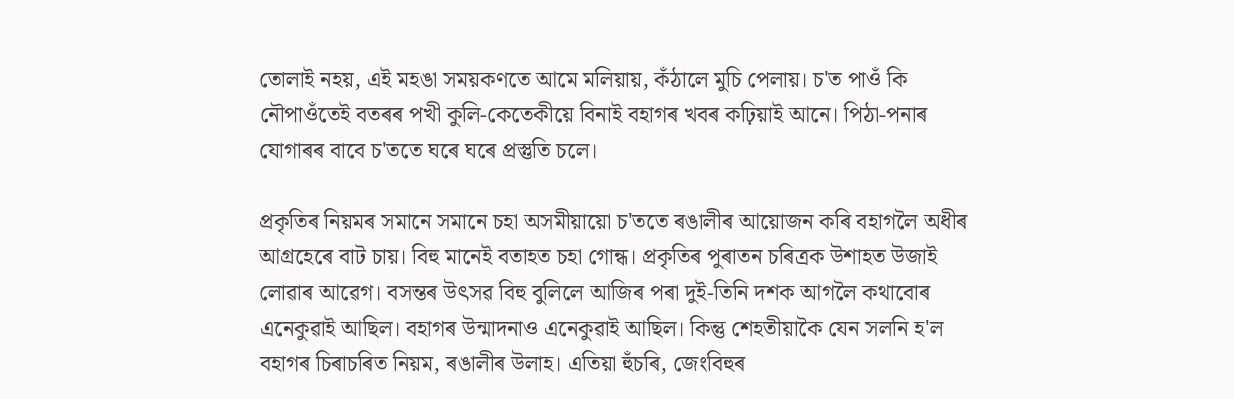তোলাই নহয়, এই মহঙা সময়কণতে আমে মলিয়ায়, কঁঠালে মুচি পেলায়। চ'ত পাওঁ কি নৌপাওঁতেই বতৰৰ পখী কুলি-কেতেকীয়ে বিনাই বহাগৰ খবৰ কঢ়িয়াই আনে। পিঠা-পনাৰ যোগাৰৰ বাবে চ'ততে ঘৰে ঘৰে প্ৰস্তুতি চলে।

প্রকৃতিৰ নিয়মৰ সমানে সমানে চহা অসমীয়ায়ো চ'ততে ৰঙালীৰ আয়োজন কৰি বহাগলৈ অধীৰ আগ্ৰহেৰে বাট চায়। বিহু মানেই বতাহত চহা গোন্ধ। প্রকৃতিৰ পুৰাতন চৰিত্ৰক উশাহত উজাই লোৱাৰ আৱেগ। বসন্তৰ উৎসৱ বিহু বুলিলে আজিৰ পৰা দুই-তিনি দশক আগলৈ কথাবোৰ এনেকুৱাই আছিল। বহাগৰ উন্মাদনাও এনেকুৱাই আছিল। কিন্তু শেহতীয়াকৈ যেন সলনি হ'ল বহাগৰ চিৰাচৰিত নিয়ম, ৰঙালীৰ উলাহ। এতিয়া হুঁচৰি, জেংবিহুৰ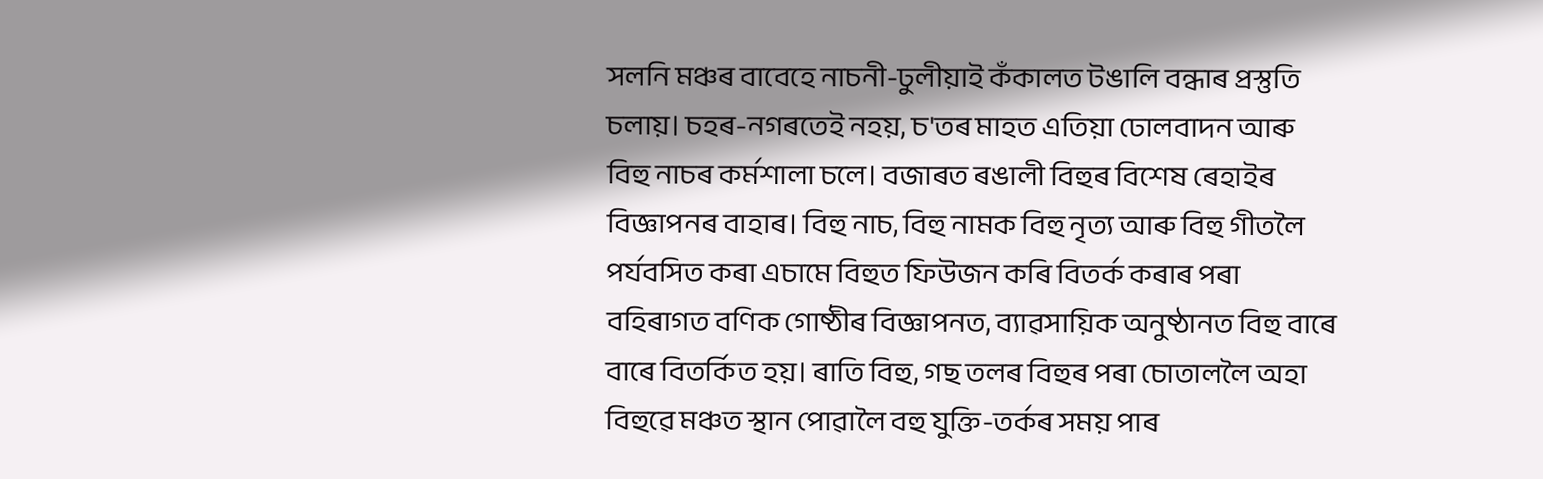সলনি মঞ্চৰ বাবেহে নাচনী-ঢুলীয়াই কঁকালত টঙালি বন্ধাৰ প্ৰস্তুতি চলায়। চহৰ-নগৰতেই নহয়, চ'তৰ মাহত এতিয়া ঢোলবাদন আৰু বিহু নাচৰ কর্মশালা চলে। বজাৰত ৰঙালী বিহুৰ বিশেষ ৰেহাইৰ বিজ্ঞাপনৰ বাহাৰ। বিহু নাচ, বিহু নামক বিহু নৃত্য আৰু বিহু গীতলৈ পর্যবসিত কৰা এচামে বিহুত ফিউজন কৰি বিতৰ্ক কৰাৰ পৰা বহিৰাগত বণিক গোষ্ঠীৰ বিজ্ঞাপনত, ব্যাৱসায়িক অনুষ্ঠানত বিহু বাৰে বাৰে বিতর্কিত হয়। ৰাতি বিহু, গছ তলৰ বিহুৰ পৰা চোতাললৈ অহা বিহুৱে মঞ্চত স্থান পোৱালৈ বহু যুক্তি-তৰ্কৰ সময় পাৰ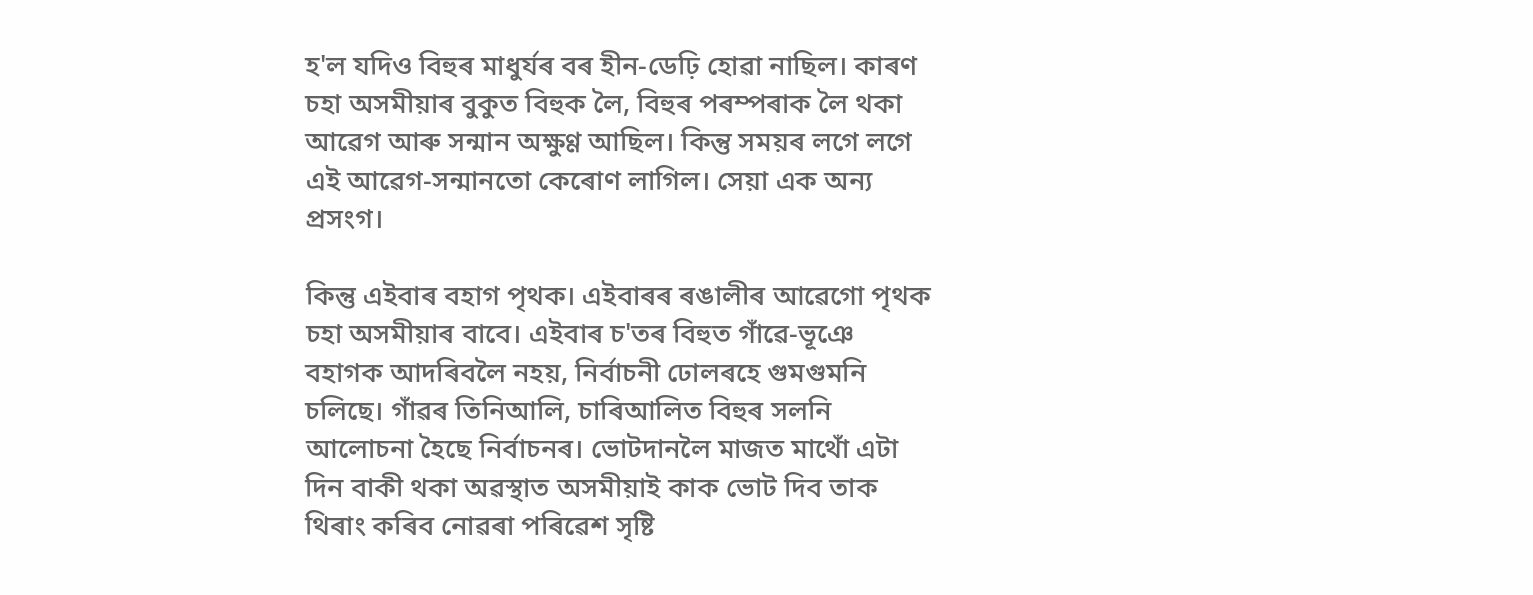হ'ল যদিও বিহুৰ মাধুৰ্যৰ বৰ হীন-ডেঢ়ি হোৱা নাছিল। কাৰণ চহা অসমীয়াৰ বুকুত বিহুক লৈ, বিহুৰ পৰম্পৰাক লৈ থকা আৱেগ আৰু সন্মান অক্ষুণ্ণ আছিল। কিন্তু সময়ৰ লগে লগে এই আৱেগ-সন্মানতো কেৰোণ লাগিল। সেয়া এক অন্য প্ৰসংগ।

কিন্তু এইবাৰ বহাগ পৃথক। এইবাৰৰ ৰঙালীৰ আৱেগো পৃথক চহা অসমীয়াৰ বাবে। এইবাৰ চ'তৰ বিহুত গাঁৱে-ভূঞে বহাগক আদৰিবলৈ নহয়, নির্বাচনী ঢোলৰহে গুমগুমনি চলিছে। গাঁৱৰ তিনিআলি, চাৰিআলিত বিহুৰ সলনি আলোচনা হৈছে নিৰ্বাচনৰ। ভোটদানলৈ মাজত মাথোঁ এটা দিন বাকী থকা অৱস্থাত অসমীয়াই কাক ভোট দিব তাক থিৰাং কৰিব নোৱৰা পৰিৱেশ সৃষ্টি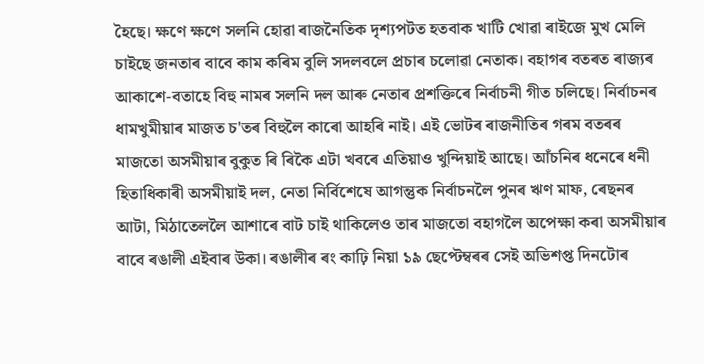হৈছে। ক্ষণে ক্ষণে সলনি হোৱা ৰাজনৈতিক দৃশ্যপটত হতবাক খাটি খোৱা ৰাইজে মুখ মেলি চাইছে জনতাৰ বাবে কাম কৰিম বুলি সদলবলে প্ৰচাৰ চলোৱা নেতাক। বহাগৰ বতৰত ৰাজ্যৰ আকাশে-বতাহে বিহু নামৰ সলনি দল আৰু নেতাৰ প্ৰশক্তিৰে নিৰ্বাচনী গীত চলিছে। নিৰ্বাচনৰ ধামখুমীয়াৰ মাজত চ'তৰ বিহুলৈ কাৰো আহৰি নাই। এই ভোটৰ ৰাজনীতিৰ গৰম বতৰৰ মাজতো অসমীয়াৰ বুকুত ৰি ৰিকৈ এটা খবৰে এতিয়াও খুন্দিয়াই আছে। আঁচনিৰ ধনেৰে ধনী হিতাধিকাৰী অসমীয়াই দল, নেতা নির্বিশেষে আগন্তুক নির্বাচনলৈ পুনৰ ঋণ মাফ, ৰেছনৰ আটা, মিঠাতেললৈ আশাৰে বাট চাই থাকিলেও তাৰ মাজতো বহাগলৈ অপেক্ষা কৰা অসমীয়াৰ বাবে ৰঙালী এইবাৰ উকা। ৰঙালীৰ ৰং কাঢ়ি নিয়া ১৯ ছেপ্টেম্বৰৰ সেই অভিশপ্ত দিনটোৰ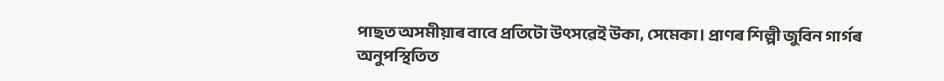পাছত অসমীয়াৰ বাবে প্রতিটো উৎসৱেই উকা, সেমেকা। প্ৰাণৰ শিল্পী জুবিন গাৰ্গৰ অনুপস্থিতিত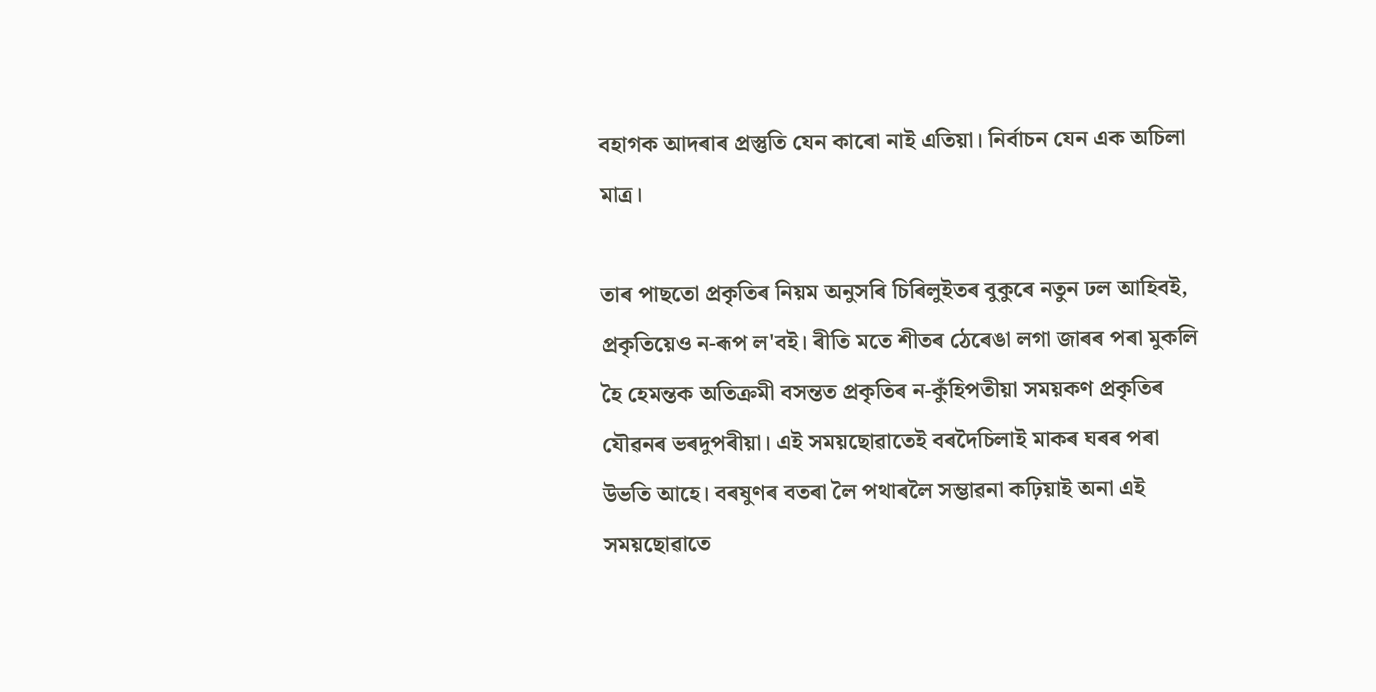বহাগক আদৰাৰ প্ৰস্তুতি যেন কাৰো নাই এতিয়া। নির্বাচন যেন এক অচিলা মাত্র।

তাৰ পাছতো প্রকৃতিৰ নিয়ম অনুসৰি চিৰিলুইতৰ বুকুৰে নতুন ঢল আহিবই, প্রকৃতিয়েও ন-ৰূপ ল'বই। ৰীতি মতে শীতৰ ঠেৰেঙা লগা জাৰৰ পৰা মুকলি হৈ হেমন্তক অতিক্রমী বসন্তত প্রকৃতিৰ ন-কুঁহিপতীয়া সময়কণ প্ৰকৃতিৰ যৌৱনৰ ভৰদুপৰীয়া। এই সময়ছোৱাতেই বৰদৈচিলাই মাকৰ ঘৰৰ পৰা উভতি আহে। বৰষুণৰ বতৰা লৈ পথাৰলৈ সম্ভাৱনা কঢ়িয়াই অনা এই সময়ছোৱাতে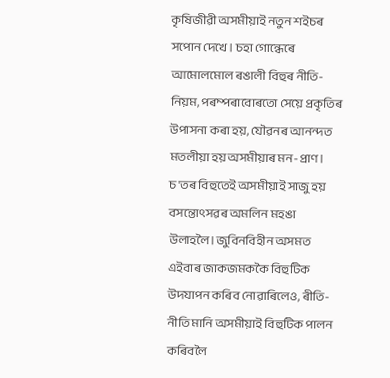কৃষিজীৱী অসমীয়াই নতুন শইচৰ সপোন দেখে। চহা গোন্ধেৰে আমোলমোল ৰঙালী বিহুৰ নীতি-নিয়ম, পৰম্পৰাবোৰতো সেয়ে প্রকৃতিৰ উপাসনা কৰা হয়, যৌৱনৰ আনন্দত মতলীয়া হয় অসমীয়াৰ মন-প্রাণ। চ'তৰ বিহুতেই অসমীয়াই সাজু হয় বসন্তোৎসৱৰ অমলিন মহঙা উলাহলৈ। জুবিনবিহীন অসমত এইবাৰ জাকজমককৈ বিহুটিক উদযাপন কৰিব নোৱাৰিলেও, ৰীতি-নীতি মানি অসমীয়াই বিহুটিক পালন কৰিবলৈ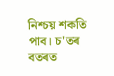নিশ্চয় শকতি পাব। চ'তৰ বতৰত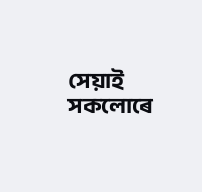সেয়াই সকলোৰে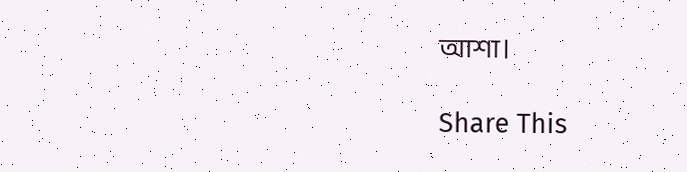আশা।

Share This